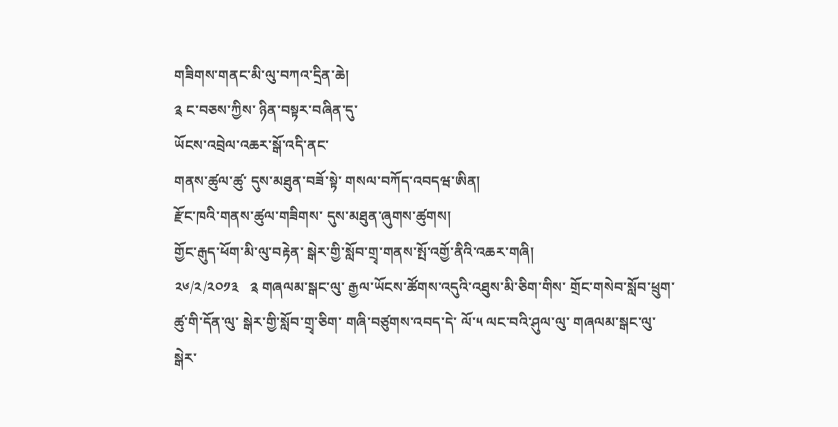གཟིགས་གནང་མི་ལུ་བཀའ་དྲིན་ཆེ།
༉ ང་བཅས་ཀྱིས་ ཉིན་བསྟར་བཞིན་དུ་
ཡོངས་འབྲེལ་འཆར་སྒོ་འདི་ནང་
གནས་ཚུལ་ཚུ་ དུས་མཐུན་བཟོ་སྟེ་ གསལ་བཀོད་འབདཝ་ཨིན།
རྫོང་ཁའི་གནས་ཚུལ་གཟིགས་ དུས་མཐུན་ཞུགས་ཚུགས།
གྱོང་རྒུད་ཕོག་མི་ལུ་བརྟེན་ སྒེར་གྱི་སློབ་གྲྭ་གནས་སྤོ་འགྱོ་ནིའི་འཆར་གཞི།
༢༦/༢/༢༠༡༣   ༉ གཞལམ་སྒང་ལུ་ རྒྱལ་ཡོངས་ཚོགས་འདུའི་འཐུས་མི་ཅིག་གིས་ གྲོང་གསེབ་སློབ་ཕྲུག་ཚུ་གི་དོན་ལུ་ སྒེར་གྱི་སློབ་གྲྭ་ཅིག་ གཞི་བཙུགས་འབད་དེ་ ལོ་༥ ལང་བའི་ཤུལ་ལུ་ གཞལམ་སྒང་ལུ་ སྒེར་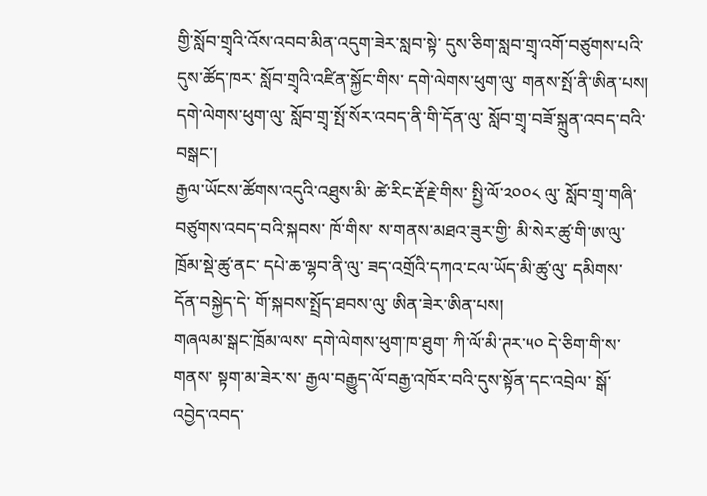གྱི་སློབ་གྲྭའི་འོས་འབབ་མིན་འདུག་ཟེར་སླབ་སྟེ་ དུས་ཅིག་སླབ་གྲྭ་འགོ་བཙུགས་པའི་དུས་ཚོད་ཁར་ སློབ་གྲྭའི་འཛིན་སྐྱོང་གིས་ དགེ་ལེགས་ཕུག་ལུ་ གནས་སྤོ་ནི་ཨིན་པས།
དགེ་ལེགས་ཕུག་ལུ་ སློབ་གྲྭ་སྤོ་སོར་འབད་ནི་གི་དོན་ལུ་ སློབ་གྲྭ་བཟོ་སྐྲུན་འབད་བའི་བསྒང་།
རྒྱལ་ཡོངས་ཚོགས་འདུའི་འཐུས་མི་ ཚེ་རིང་རྡོ་རྗེ་གིས་ སྤྱི་ལོ་༢༠༠༨ ལུ་ སློབ་གྲྭ་གཞི་བཙུགས་འབད་བའི་སྐབས་ ཁོ་གིས་ ས་གནས་མཐའ་ཟུར་གྱི་ མི་སེར་ཚུ་གི་ཨ་ལུ་ ཁྲོམ་སྡེ་ཚུ་ནང་ དཔེ་ཆ་ལྷབ་ནི་ལུ་ ཟད་འགྲོའི་དཀའ་ངལ་ཡོད་མི་ཚུ་ལུ་ དམིགས་དོན་བསྐྱེད་དེ་ གོ་སྐབས་སྤྲོད་ཐབས་ལུ་ ཨིན་ཟེར་ཨིན་པས།
གཞལམ་སྒང་ཁྲོམ་ལས་ དགེ་ལེགས་ཕུག་ཁ་ཐུག་ ཀི་ལོ་མི་ཊར་༥༠ དེ་ཅིག་གི་ས་གནས་ སྟག་མ་ཟེར་ས་ རྒྱལ་བརྒྱུད་ལོ་བརྒྱ་འཁོར་བའི་དུས་སྟོན་དང་འབྲེལ་ སྒོ་འབྱེད་འབད་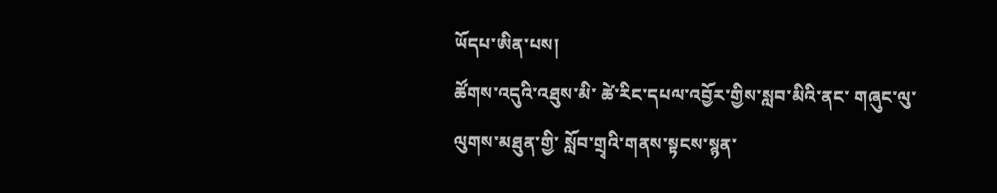ཡོདཔ་ཨིན་པས།
ཚོགས་འདུའི་འཐུས་མི་ ཚེ་རིང་དཔལ་འབྱོར་གྱིས་སླབ་མིའི་ནང་ གཞུང་ལུ་ལུགས་མཐུན་གྱི་ སློབ་གྲྭའི་གནས་སྟངས་སྙན་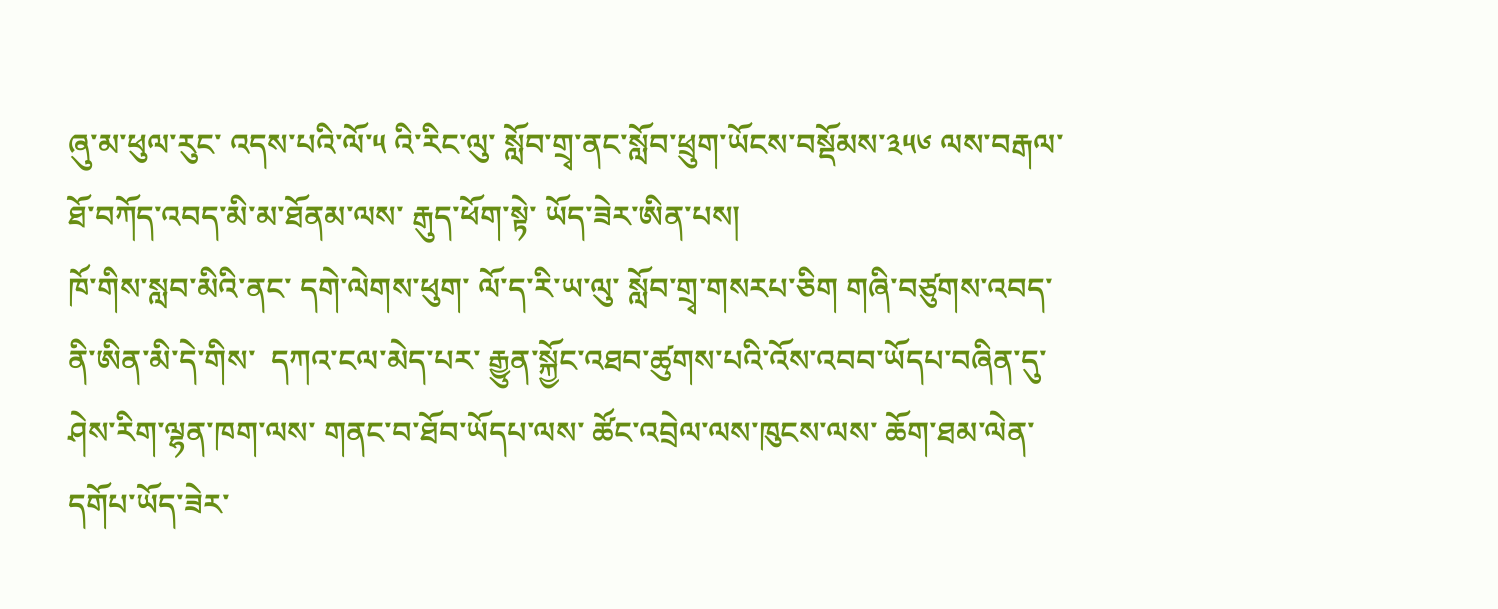ཞུ་མ་ཕུལ་རུང་ འདས་པའི་ལོ་༥ འི་རིང་ལུ་ སློབ་གྲྭ་ནང་སློབ་ཕྲུག་ཡོངས་བསྡོམས་༣༥༦ ལས་བརྒལ་ ཐོ་བཀོད་འབད་མི་མ་ཐོནམ་ལས་ རྒུད་ཕོག་སྟེ་ ཡོད་ཟེར་ཨིན་པས།
ཁོ་གིས་སླབ་མིའི་ནང་ དགེ་ལེགས་ཕུག་ ལོ་ད་རི་ཡ་ལུ་ སློབ་གྲྭ་གསརཔ་ཅིག གཞི་བཙུགས་འབད་ནི་ཨིན་མི་དེ་གིས་  དཀའ་ངལ་མེད་པར་ རྒྱུན་སྐྱོང་འཐབ་ཚུགས་པའི་འོས་འབབ་ཡོདཔ་བཞིན་དུ་ ཤེས་རིག་ལྷན་ཁག་ལས་ གནང་བ་ཐོབ་ཡོདཔ་ལས་ ཚོང་འབྲེལ་ལས་ཁུངས་ལས་ ཆོག་ཐམ་ལེན་དགོཔ་ཡོད་ཟེར་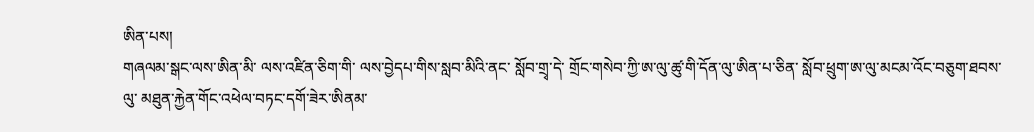ཨིན་པས།
གཞལམ་སྒང་ལས་ཨིན་མི་ ལས་འཛིན་ཅིག་གི་ ལས་བྱེདཔ་གིས་སླབ་མིའི་ནང་ སློབ་གྲྭ་དེ་ གྲོང་གསེབ་ཀྱི་ཨ་ལུ་ཚུ་གི་དོན་ལུ་ཨིན་པ་ཅིན་ སློབ་ཕྲུག་ཨ་ལུ་མངམ་འོང་བཅུག་ཐབས་ལུ་ མཐུན་རྐྱེན་གོང་འཕེལ་བཏང་དགོ་ཟེར་ཨིནམ་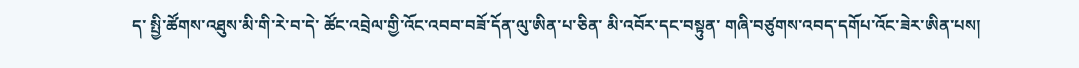ད་ སྤྱི་ཚོགས་འཐུས་མི་གི་རེ་བ་དེ་ ཚོང་འབྲེལ་གྱི་འོང་འབབ་བཟོ་དོན་ལུ་ཨིན་པ་ཅིན་ མི་འབོར་དང་བསྟུན་ གཞི་བཙུགས་འབད་དགོཔ་འོང་ཟེར་ཨིན་པས།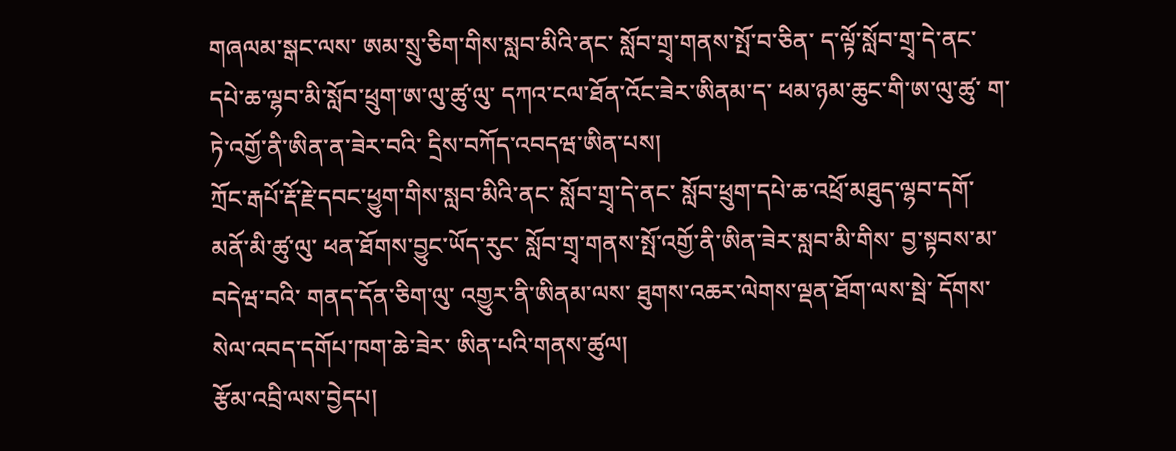གཞལམ་སྒང་ལས་ ཨམ་སྲུ་ཅིག་གིས་སླབ་མིའི་ནང་ སློབ་གྲྭ་གནས་སྤོ་བ་ཅིན་ ད་ལྟོ་སློབ་གྲྭ་དེ་ནང་ དཔེ་ཆ་ལྷབ་མི་སློབ་ཕྲུག་ཨ་ལུ་ཚུ་ལུ་ དཀའ་ངལ་ཐོན་འོང་ཟེར་ཨིནམ་ད་ ཕམ་ཉམ་ཆུང་གི་ཨ་ལུ་ཚུ་ ག་ཏེ་འགྱོ་ནི་ཨིན་ན་ཟེར་བའི་ དྲིས་བཀོད་འབདཝ་ཨིན་པས།
ཀྲོང་རྒཔོ་རྡོ་རྗེ་དབང་ཕྱུག་གིས་སླབ་མིའི་ནང་ སློབ་གྲྭ་དེ་ནང་ སློབ་ཕྲུག་དཔེ་ཆ་འཕྲོ་མཐུད་ལྷབ་དགོ་ མནོ་མི་ཚུ་ལུ་ ཕན་ཐོགས་བྱུང་ཡོད་རུང་ སློབ་གྲྭ་གནས་སྤོ་འགྱོ་ནི་ཨིན་ཟེར་སླབ་མི་གིས་ བྱ་སྟབས་མ་བདེཝ་བའི་ གནད་དོན་ཅིག་ལུ་ འགྱུར་ནི་ཨིནམ་ལས་ ཐུགས་འཆར་ལེགས་ལྡན་ཐོག་ལས་སྦེ་ དོགས་སེལ་འབད་དགོཔ་ཁག་ཆེ་ཟེར་ ཨིན་པའི་གནས་ཚུལ།
རྩོམ་འབྲི་ལས་བྱེདཔ།